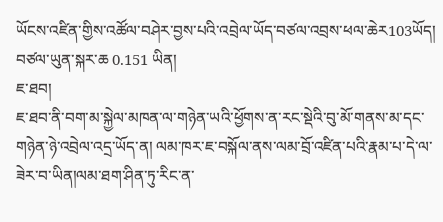ཡོངས་འཛིན་གྱིས་འཚོལ་བཤེར་བྱས་པའི་འབྲེལ་ཡོད་བཙལ་འབྲས་ཕལ་ཆེར103ཡོད།  བཙལ་ཡུན་སྐར་ཆ 0.151 ཡིན།
ཇ་ཐབ།
ཇ་ཐབ་ནི་བག་མ་སྐྱེལ་མཁན་ལ་གཉེན་ཡའི་ཕྱོགས་ན་རང་སྡེའི་བུ་མོ་གནས་མ་དང་གཉེན་ཉེ་འབྲེལ་འདྲ་ཡོད་ན། ལམ་ཁར་ཇ་བསྐོལ་ནས་ལམ་བྲོ་འཛིན་པའི་རྣམ་པ་དེ་ལ་ཟེར་བ་ཡིན།ལམ་ཐག་ཤིན་ཏུ་རིང་ན་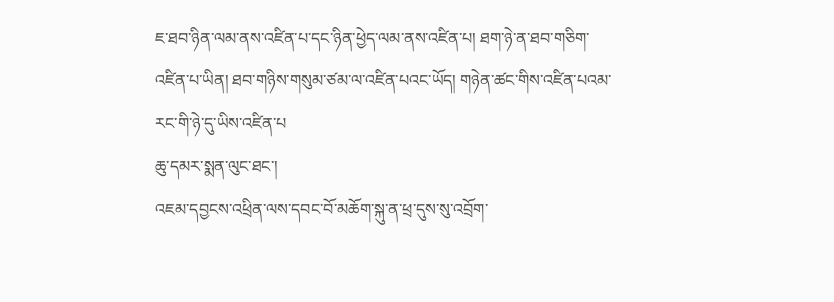ཇ་ཐབ་ཉིན་ལམ་ནས་འཛིན་པ་དང་ཉིན་ཕྱེད་ལམ་ནས་འཛིན་པ། ཐག་ཉེ་ན་ཐབ་གཅིག་འཛིན་པ་ཡིན། ཐབ་གཉིས་གསུམ་ཙམ་ལ་འཛིན་པའང་ཡོད། གཉེན་ཚང་གིས་འཛིན་པའམ་རང་གི་ཉེ་དུ་ཡིས་འཛིན་པ
ཆུ་དམར་སྨན་ལུང་ཐང་།
འཇམ་དབྱངས་འཕྲིན་ལས་དབང་བོ་མཆོག་སྐུ་ན་ཕྲ་དུས་སུ་འབྲོག་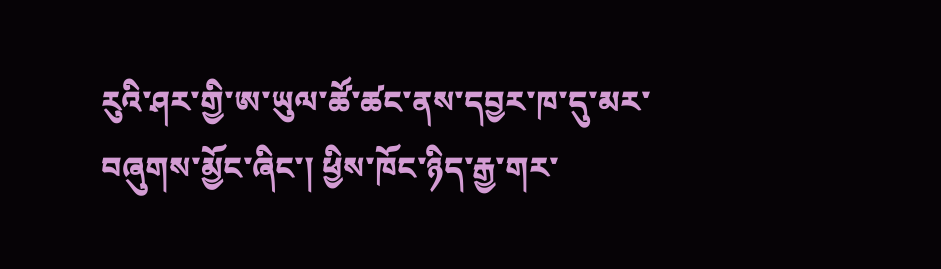རུའི་ཤར་གྱི་ཨ་ཡུལ་ཚོ་ཚང་ནས་དབྱར་ཁ་དུ་མར་བཞུགས་མྱོང་ཞིང་། ཕྱིས་ཁོང་ཉིད་རྒྱ་གར་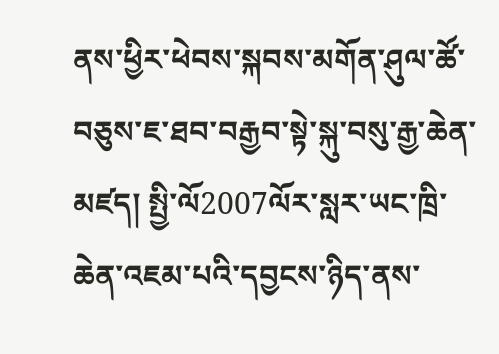ནས་ཕྱིར་ཕེབས་སྐབས་མགོན་ཤུལ་ཚོ་བཅུས་ཇ་ཐབ་བརྒྱབ་སྟེ་སྐུ་བསུ་རྒྱ་ཆེན་མཛད། སྤྱི་ལོ2007ལོར་སླར་ཡང་ཁྲི་ཆེན་འཇམ་པའི་དབྱངས་ཉིད་ནས་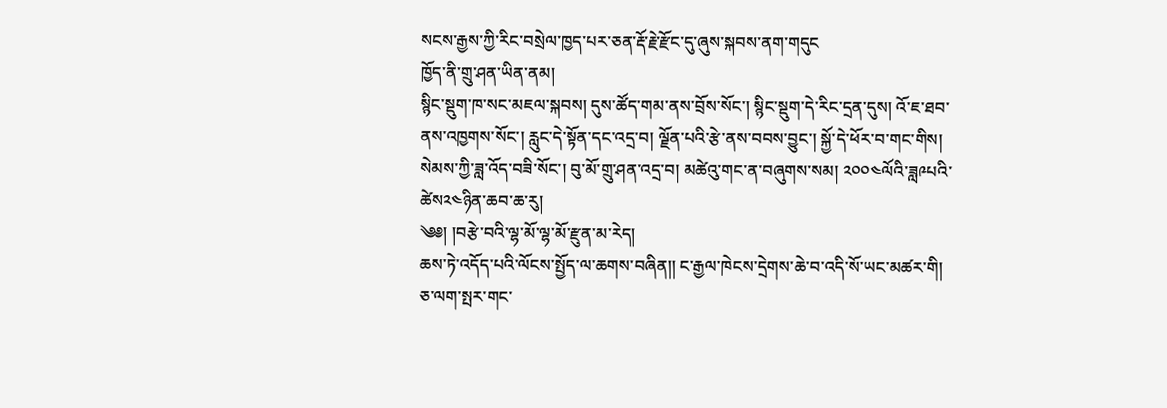སངས་རྒྱས་ཀྱི་རིང་བསྲེལ་ཁྱད་པར་ཅན་རྡོ་རྗེ་རྫོང་དུ་ཞུས་སྐབས་ནག་གདུང
ཁྱོད་ནི་གྲུ་ཤན་ཡིན་ནམ།
སྙིང་སྡུག་ཁ་སང་མཇལ་སྐབས། དུས་ཚོད་གམ་ནས་བྲོས་སོང་། སྙིང་སྡུག་དེ་རིང་དྲན་དུས། འོ་ཇ་ཐབ་ནས་འཁྱགས་སོང་། རླུང་དེ་སྟོན་དང་འདྲ་བ། ལྗོན་པའི་རྩེ་ནས་བབས་བྱུང་། སྐྱོ་དེ་ཕོར་བ་གང་གིས། སེམས་ཀྱི་ཟླ་འོད་བཟི་སོང་། བུ་མོ་གྲུ་ཤན་འདྲ་བ། མཚེའུ་གང་ན་བཞུགས་སམ། ༢༠༠༤ལོའི་ཟླ༩པའི་ཚེས༢༤ཉིན་ཆབ་ཆ་རུ།
༄༅། །བརྩེ་བའི་ལྷ་མོ་ལྷ་མོ་རྫུན་མ་རེད།
ཆས་ཏེ་འདོད་པའི་ལོངས་སྤྱོད་ལ་ཆགས་བཞིན།། ང་རྒྱལ་ཁེངས་དྲེགས་ཆེ་བ་འདི་སོ་ཡང་མཚར་གི། ཅ་ལག་སྤར་གང་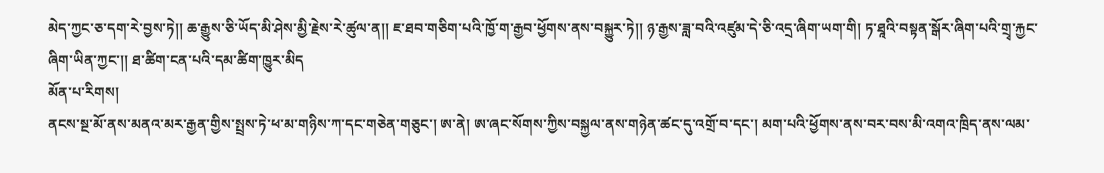མེད་ཀྱང་ཅ་དག་རེ་བྱས་ཏེ།། ཆ་རྒྱུས་ཅི་ཡོད་མི་ཤེས་མྱི་རྗེས་རེ་ཚུལ་ན།། ཇ་ཐབ་གཅིག་པའི་ཁྱོ་ག་རྒྱབ་ཕྱོགས་ནས་བསྐྱུར་ཏེ།། ཉ་རྒྱས་ཟླ་བའི་འཛུམ་དེ་ཅི་འདྲ་ཞིག་ཡག་གི། ཏ་ཐཱའི་བསྟན་སྒོར་ཞིག་པའི་གྲྭ་རྐྱང་ཞིག་ཡིན་ཀྱང་།། ཐ་ཚིག་ངན་པའི་དམ་ཚིག་ཁྱུར་མིད
མོན་པ་རིགས།
ནངས་སྔ་མོ་ནས་མནའ་མར་རྒྱན་གྱིས་སྤྲས་ཏེ་ཕ་མ་གཉིས་ཀ་དང་གཅེན་གཅུང་། ཨ་ནེ། ཨ་ཞང་སོགས་ཀྱིས་བསྐྱལ་ནས་གཉེན་ཚང་དུ་འགྲོ་བ་དང་། མག་པའི་ཕྱོགས་ནས་བར་བས་མི་འགའ་ཁྲིད་ནས་ལམ་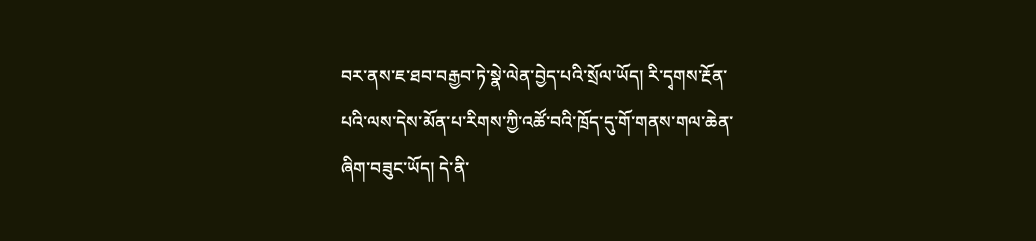བར་ནས་ཇ་ཐབ་བརྒྱབ་ཏེ་སྣེ་ལེན་བྱེད་པའི་སྲོལ་ཡོད། རི་དྭགས་རྔོན་པའི་ལས་དེས་མོན་པ་རིགས་ཀྱི་འཚོ་བའི་ཁྲོད་དུ་གོ་གནས་གལ་ཆེན་ཞིག་བཟུང་ཡོད། དེ་ནི་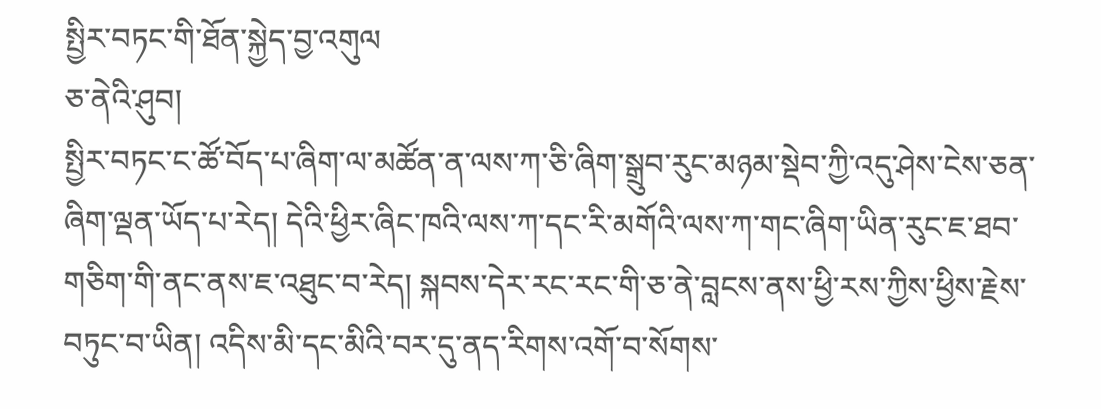སྤྱིར་བཏང་གི་ཐོན་སྐྱེད་བྱ་འགུལ
ཅ་ནེའི་ཤུབ།
སྤྱིར་བཏང་ང་ཚོ་བོད་པ་ཞིག་ལ་མཚོན་ན་ལས་ཀ་ཅི་ཞིག་སྒྲུབ་རུང་མཉམ་སྡེབ་ཀྱི་འདུ་ཤེས་ངེས་ཅན་ཞིག་ལྡན་ཡོད་པ་རེད། དེའི་ཕྱིར་ཞིང་ཁའི་ལས་ཀ་དང་རི་མགོའི་ལས་ཀ་གང་ཞིག་ཡིན་རུང་ཇ་ཐབ་གཅིག་གི་ནང་ནས་ཇ་འཐུང་བ་རེད། སྐབས་དེར་རང་རང་གི་ཅ་ནེ་བླངས་ནས་ཕྱི་རས་ཀྱིས་ཕྱིས་རྗེས་བཏུང་བ་ཡིན། འདིས་མི་དང་མིའི་བར་དུ་ནད་རིགས་འགོ་བ་སོགས་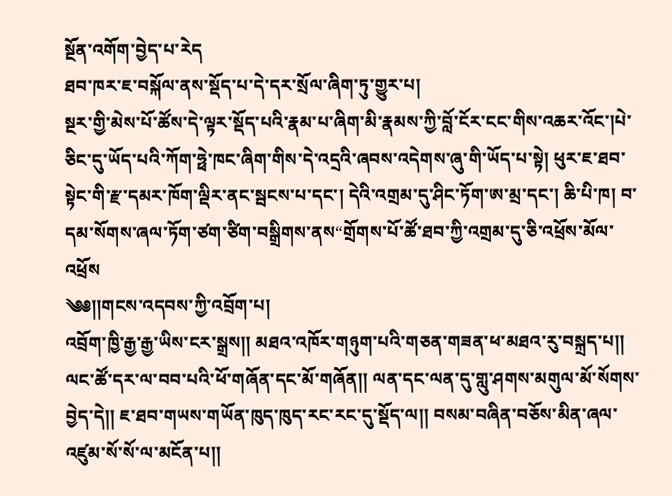སྔོན་འགོག་བྱེད་པ་རེད
ཐབ་ཁར་ཇ་བསྐོལ་ནས་སྡོད་པ་དེ་དར་སྲོལ་ཞིག་ཏུ་གྱུར་པ།
སྔར་གྱི་མེས་པོ་ཚོས་དེ་ལྟར་སྡོད་པའི་རྣམ་པ་ཞིག་མི་རྣམས་ཀྱི་བློ་ངོར་ངང་གིས་འཆར་འོང་།པེ་ཅིང་དུ་ཡོད་པའི་ཀོག་ཧྥེ་ཁང་ཞིག་གིས་དེ་འདྲའི་ཞབས་འདེགས་ཞུ་གི་ཡོད་པ་སྟེ། ཕུར་ཇ་ཐབ་སྟེང་གི་རྫ་དམར་ཁོག་ལྡིར་ནང་སྦངས་པ་དང་། དེའི་འགྲམ་དུ་ཤིང་ཏོག་ཨ་མྲ་དང་། ཆི་པི་ཁ། བ་དམ་སོགས་ཞལ་ཏོག་ཙག་ཙིག་བསྒྲིགས་ནས“གྲོགས་པོ་ཚོ་ཐབ་ཀྱི་འགྲམ་དུ་ཅི་འཕྲོས་མོལ་འཕྲོས
༄༅།།གངས་འདབས་ཀྱི་འབྲོག་པ།
འབྲོག་ཁྱི་རྒྱ་རྒྱ་ཡིས་ངར་སྒྲས།། མཐའ་འཁོར་གཉུག་པའི་གཅན་གཟན་ཕ་མཐའ་རུ་བསྐྲད་པ།། ལང་ཚོ་དར་ལ་བབ་པའི་ཕོ་གཞོན་དང་མོ་གཞོན།། ལན་དང་ལན་དུ་གླུ་ཤགས་མགུལ་མོ་སོགས་བྱེད་དེ།། ཇ་ཐབ་གཡས་གཡོན་ཁུད་ཁུད་རང་རང་དུ་སྡོད་ལ།། བསམ་བཞིན་བཅོས་མིན་ཞལ་འཛུམ་སོ་སོ་ལ་མངོན་པ།།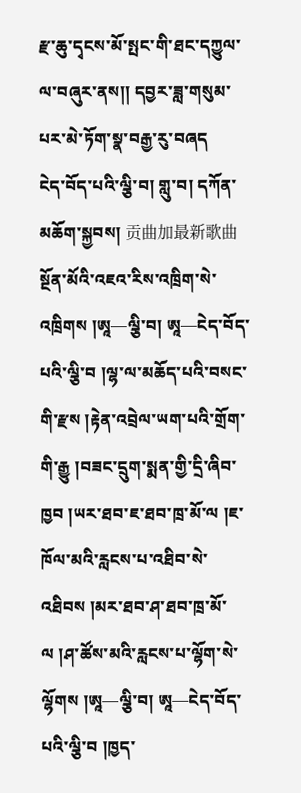རྫ་ཆུ་དྭངས་མོ་སྤང་གི་ཐང་དཀྱུལ་ལ་བཞུར་ནས།། དབྱར་ཟླ་གསུམ་པར་མེ་ཏོག་སྣ་བརྒྱ་རུ་བཞད
ངེད་བོད་པའི་ལྕི་བ། གླུ་བ། དཀོན་མཆོག་སྐྱབས། 贡曲加最新歌曲
སྔོན་མོའི་འཇའ་རིས་འཁྲིག་སེ་འཁྲིགས །ཨཱ—ལྕི་བ། ཨཱ—ངེད་བོད་པའི་ལྕི་བ །ལྷ་ལ་མཆོད་པའི་བསང་གི་རྫས །རྟེན་འབྲེལ་ཡག་པའི་གྲོག་གི་རྒྱུ །བཟང་དྲུག་སྨན་གྱི་དྲི་ཞིབ་ཁྱབ །ཡར་ཐབ་ཇ་ཐབ་ཁྲ་མོ་ལ །ཇ་ཁོལ་མའི་རླངས་པ་འཐིབ་སེ་འཐིབས །མར་ཐབ་ཤ་ཐབ་ཁྲ་མོ་ལ །ཤ་ཚོས་མའི་རླངས་པ་ལྷོག་སེ་ལྷོགས །ཨཱ—ལྕི་བ། ཨཱ—ངེད་བོད་པའི་ལྕི་བ །ཁྱད་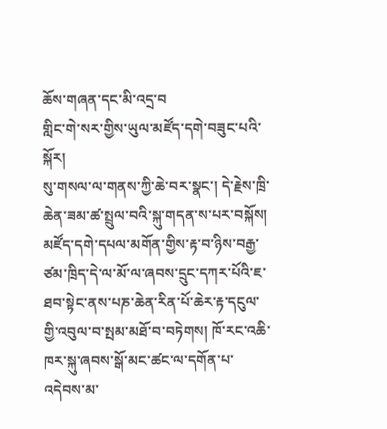ཆོས་གཞན་དང་མི་འདྲ་བ
གླིང་གེ་སར་གྱིས་ཡུལ་མཛོད་དགེ་བཟུང་པའི་སྐོར།
སུ་གསལ་ལ་གནས་ཀྱི་ཆེ་བར་སྣང་། དེ་རྗེས་ཁྲི་ཆེན་ཟམ་ཚ་སྤྲུལ་བའི་སྐུ་གདན་ས་པར་བསྐོས། མཛོད་དགེ་དཔལ་མགོན་གྱིས་རྟ་བ་ཉིས་བརྒྱ་ཙམ་ཁྲིད་དེ་ལ་མོ་ལ་ཞབས་དྲུང་དཀར་པོའི་ཇ་ཐབ་སྟེང་ནས་པཎ་ཆེན་རིན་པོ་ཆེར་རྟ་དངུལ་གྱི་འབུལ་བ་སྤམ་མཐོ་བ་བཏེགས། ཁོ་རང་འཆི་ཁར་སྐུ་ཞབས་སྒོ་མང་ཚང་ལ་དགོན་པ་འདེབས་མ་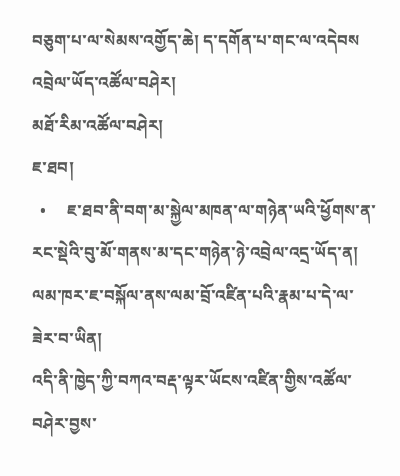བཅུག་པ་ལ་སེམས་འགྱོད་ཆེ། ད་དགོན་པ་གང་ལ་འདེབས
འབྲེལ་ཡོད་འཚོལ་བཤེར།
མཐོ་རིམ་འཚོལ་བཤེར།
ཇ་ཐབ།
  •     ཇ་ཐབ་ནི་བག་མ་སྐྱེལ་མཁན་ལ་གཉེན་ཡའི་ཕྱོགས་ན་རང་སྡེའི་བུ་མོ་གནས་མ་དང་གཉེན་ཉེ་འབྲེལ་འདྲ་ཡོད་ན། ལམ་ཁར་ཇ་བསྐོལ་ནས་ལམ་བྲོ་འཛིན་པའི་རྣམ་པ་དེ་ལ་ཟེར་བ་ཡིན།
འདི་ནི་ཁྱེད་ཀྱི་བཀའ་བརྡ་ལྟར་ཡོངས་འཛིན་གྱིས་འཚོལ་བཤེར་བྱས་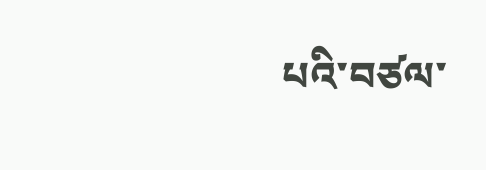པའི་བཙལ་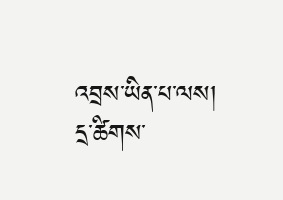འབྲས་ཡིན་པ་ལས། དྲ་ཚིགས་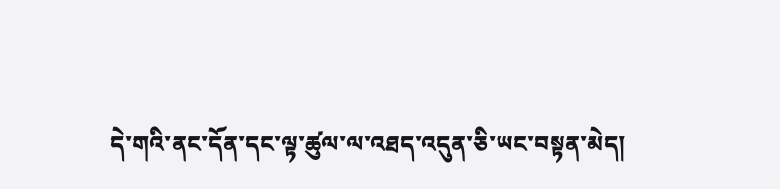དེ་གའི་ནང་དོན་དང་ལྟ་ཚུལ་ལ་འཐད་འདུན་ཅི་ཡང་བསྟན་མེད།